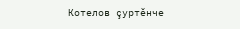Котелов çуртӗнче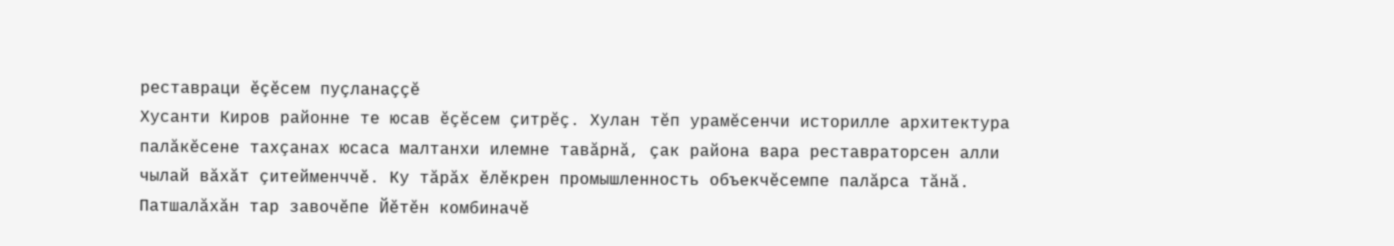реставраци ӗçӗсем пуçланаççӗ
Хусанти Киров районне те юсав ӗçӗсем çитрӗç. Хулан тӗп урамӗсенчи историлле архитектура палăкӗсене тахçанах юсаса малтанхи илемне тавăрнă, çак района вара реставраторсен алли чылай вăхăт çитейменччӗ. Ку тăрăх ӗлӗкрен промышленность объекчӗсемпе палăрса тăнă. Патшалăхăн тар завочӗпе Йӗтӗн комбиначӗ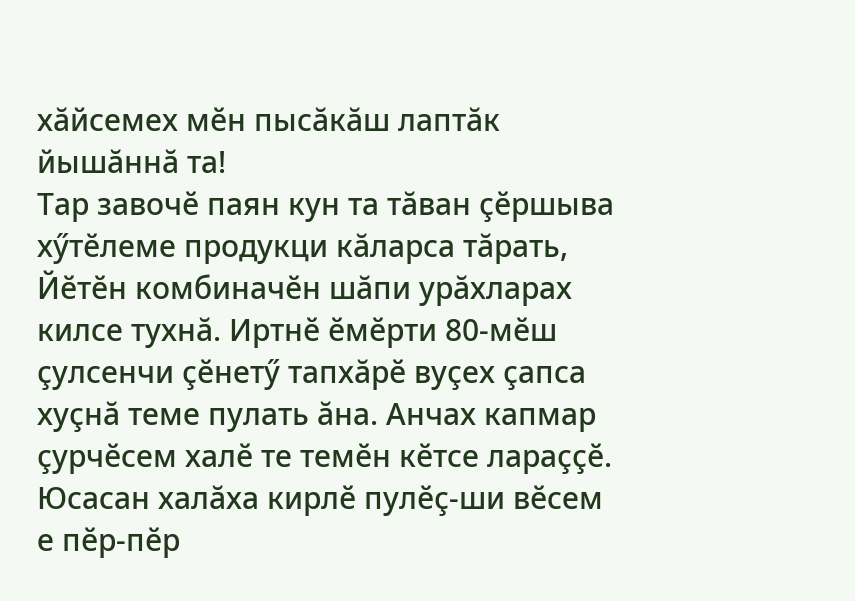хăйсемех мӗн пысăкăш лаптăк йышăннă та!
Тар завочӗ паян кун та тăван çӗршыва хӳтӗлеме продукци кăларса тăрать, Йӗтӗн комбиначӗн шăпи урăхларах килсе тухнă. Иртнӗ ӗмӗрти 80-мӗш çулсенчи çӗнетӳ тапхăрӗ вуçех çапса хуçнă теме пулать ăна. Анчах капмар çурчӗсем халӗ те темӗн кӗтсе лараççӗ. Юсасан халăха кирлӗ пулӗç-ши вӗсем е пӗр-пӗр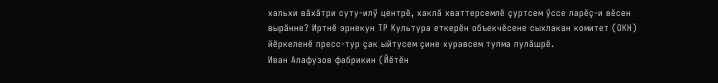хальхи вăхăтри суту-илӳ центрӗ, хаклă хваттерсемлӗ çуртсем ӳссе ларӗç-и вӗсен вырăнне? Иртнӗ эрнекун ТР Культура еткерӗн объекчӗсене сыхлакан комитет (ОКН) йӗркеленӗ пресс-тур çак ыйтусем çине хуравсем тупма пулăшрӗ.
Иван Алафузов фабрикин (Йӗтӗн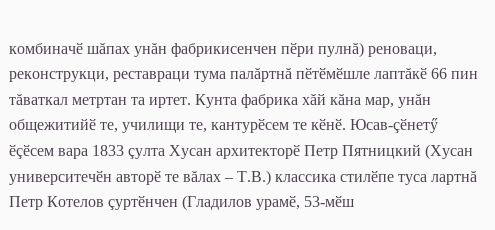комбиначӗ шăпах унăн фабрикисенчен пӗри пулнă) реноваци, реконструкци, реставраци тума палăртнă пӗтӗмӗшле лаптăкӗ 66 пин тăваткал метртан та иртет. Кунта фабрика хăй кăна мар, унăн общежитийӗ те, училищи те, кантурӗсем те кӗнӗ. Юсав-çӗнетӳ ӗçӗсем вара 1833 çулта Хусан архитекторӗ Петр Пятницкий (Хусан университечӗн авторӗ те вăлах – Т.В.) классика стилӗпе туса лартнă Петр Котелов çуртӗнчен (Гладилов урамӗ, 53-мӗш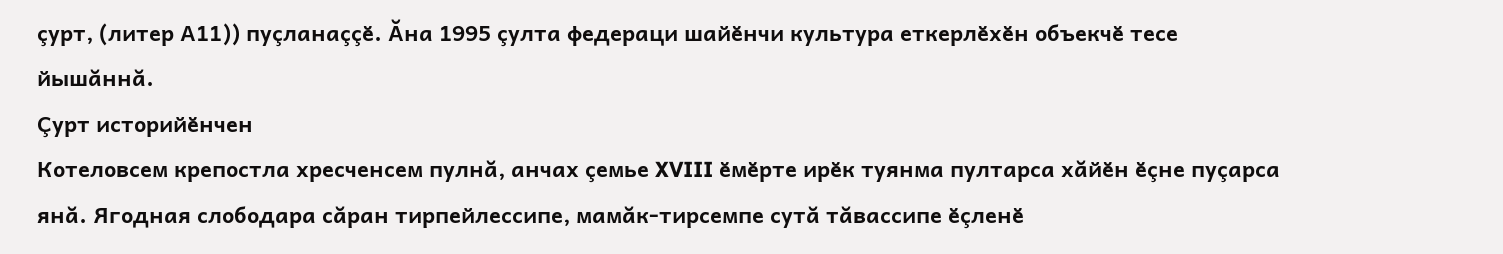çурт, (литер А11)) пуçланаççӗ. Ăна 1995 çулта федераци шайӗнчи культура еткерлӗхӗн объекчӗ тесе йышăннă.
Çурт историйӗнчен
Котеловсем крепостла хресченсем пулнă, анчах çемье XVIII ӗмӗрте ирӗк туянма пултарса хăйӗн ӗçне пуçарса янă. Ягодная слободара сăран тирпейлессипе, мамăк-тирсемпе сутă тăвассипе ӗçленӗ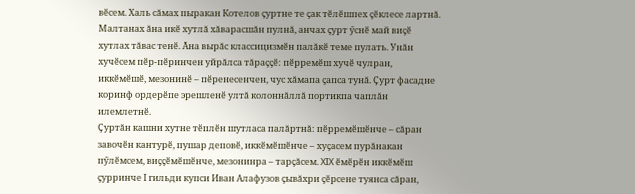вӗсем. Халь сăмах пыракан Котелов çуртне те çак тӗлӗшпех çӗклесе лартнă. Малтанах ăна икӗ хутлă хăварасшăн пулнă, анчах çурт ӳснӗ май виçӗ хутлах тăвас тенӗ. Ăна вырăс классицизмӗн палăкӗ теме пулать. Унăн хучӗсем пӗр-пӗринчен уйрăлса тăраççӗ: пӗрремӗш хучӗ чулран, иккӗмӗшӗ, мезонинӗ – пӗренесенчен, чус хăмапа çапса тунă. Çурт фасадне коринф ордерӗпе эрешленӗ ултă колоннăллă портикпа чаплăн илемлетнӗ.
Çуртăн кашни хутне тӗплӗн шутласа палăртнă: пӗрремӗшӗнче – сăран завочӗн кантурӗ, пушар деповӗ, иккӗмӗшӗнче – хуçасем пурăнакан пӳлӗмсем, виççӗмӗшӗнче, мезонинра – тарçăсем. XIX ӗмӗрӗн иккӗмӗш çурринче I гильди купси Иван Алафузов çывăхри çӗрсене туянса сăран,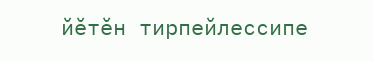йӗтӗн тирпейлессипе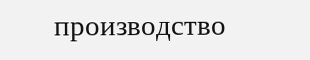производство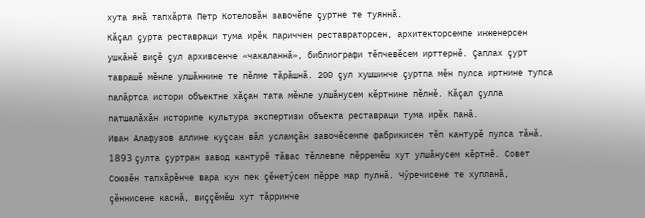хута янă тапхăрта Петр Котеловăн завочӗпе çуртне те туяннă.
Кăçал çурта реставраци тума ирӗк париччен реставраторсен, архитекторсемпе инженерсен ушкăнӗ виçӗ çул архивсенче «чакаланнă», библиографи тӗпчевӗсем ирттернӗ. Çаплах çурт таврашӗ мӗнле улшăннине те пӗлме тăрăшнă. 200 çул хушшинче çуртпа мӗн пулса иртнине тупса палăртса истори объектне хăçан тата мӗнле улшăнусем кӗртнине пӗлнӗ. Кăçал çулла патшалăхăн историпе культура экспертизи объекта реставраци тума ирӗк панă.
Иван Алафузов аллине куçсан вăл усламçăн завочӗсемпе фабрикисен тӗп кантурӗ пулса тăнă. 1893 çулта çуртран завод кантурӗ тăвас тӗллевпе пӗрремӗш хут улшăнусем кӗртнӗ. Совет Союзӗн тапхăрӗнче вара кун пек çӗнетӳсем пӗрре мар пулнă. Чӳречисене те хупланă, çӗннисене каснă, виççӗмӗш хут тăрринче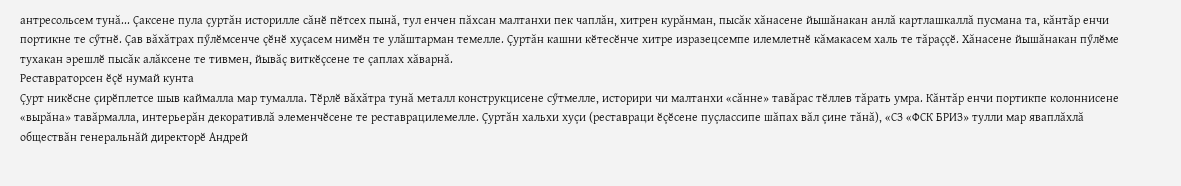антресольсем тунă... Çаксене пула çуртăн историлле сăнӗ пӗтсех пынă, тул енчен пăхсан малтанхи пек чаплăн, хитрен курăнман, пысăк хăнасене йышăнакан анлă картлашкаллă пусмана та, кăнтăр енчи портикне те сӳтнӗ. Çав вăхăтрах пӳлӗмсенче çӗнӗ хуçасем нимӗн те улăштарман темелле. Çуртăн кашни кӗтесӗнче хитре изразецсемпе илемлетнӗ кăмакасем халь те тăраççӗ. Хăнасене йышăнакан пӳлӗме тухакан эрешлӗ пысăк алăксене те тивмен, йывăç виткӗçсене те çаплах хăварнă.
Реставраторсен ӗçӗ нумай кунта
Çурт никӗсне çирӗплетсе шыв каймалла мар тумалла. Тӗрлӗ вăхăтра тунă металл конструкцисене сӳтмелле, историри чи малтанхи «сăнне» тавăрас тӗллев тăрать умра. Кăнтăр енчи портикпе колоннисене «вырăна» тавăрмалла, интерьерăн декоративлă элеменчӗсене те реставрацилемелле. Çуртăн хальхи хуçи (реставраци ӗçӗсене пуçлассипе шăпах вăл çине тăнă), «СЗ «ФСК БРИЗ» тулли мар яваплăхлă обществăн генеральнăй директорӗ Андрей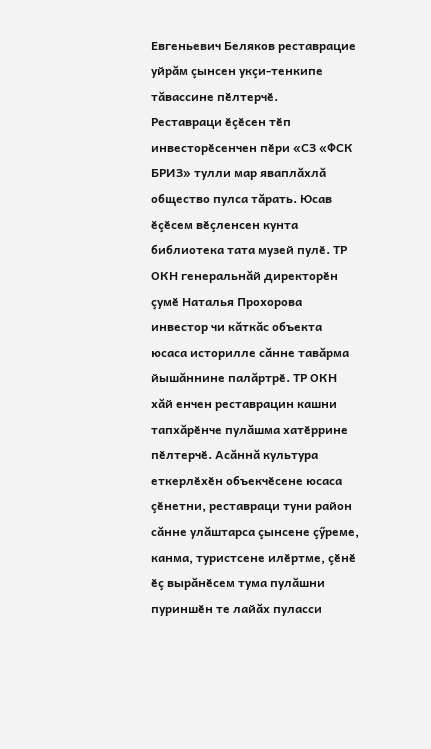Евгеньевич Беляков реставрацие уйрăм çынсен укçи-тенкипе тăвассине пӗлтерчӗ.
Реставраци ӗçӗсен тӗп инвесторӗсенчен пӗри «СЗ «ФСК БРИЗ» тулли мар яваплăхлă общество пулса тăрать. Юсав ӗçӗсем вӗçленсен кунта библиотека тата музей пулӗ. ТР ОКН генеральнăй директорӗн çумӗ Наталья Прохорова инвестор чи кăткăс объекта юсаса историлле сăнне тавăрма йышăннине палăртрӗ. ТР ОКН хăй енчен реставрацин кашни тапхăрӗнче пулăшма хатӗррине пӗлтерчӗ. Асăннă культура еткерлӗхӗн объекчӗсене юсаса çӗнетни, реставраци туни район сăнне улăштарса çынсене çӳреме, канма, туристсене илӗртме, çӗнӗ ӗç вырăнӗсем тума пулăшни пуриншӗн те лайăх пуласси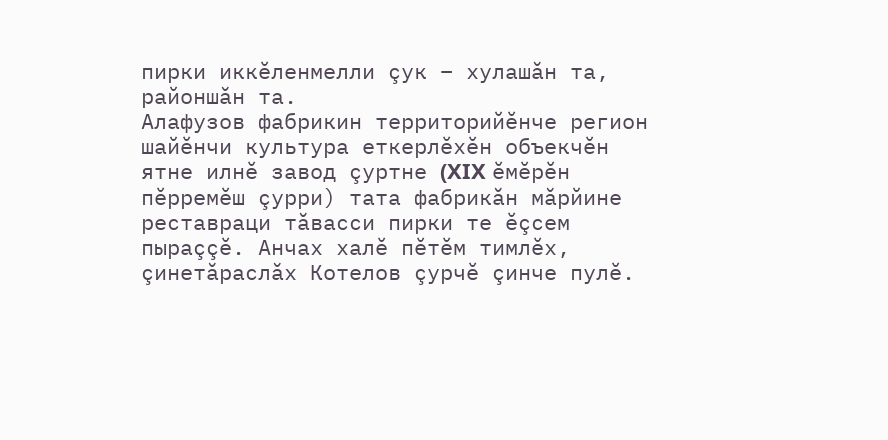пирки иккӗленмелли çук – хулашăн та, районшăн та.
Алафузов фабрикин территорийӗнче регион шайӗнчи культура еткерлӗхӗн объекчӗн ятне илнӗ завод çуртне (XIX ӗмӗрӗн пӗрремӗш çурри) тата фабрикăн мăрйине реставраци тăвасси пирки те ӗçсем пыраççӗ. Анчах халӗ пӗтӗм тимлӗх, çинетăраслăх Котелов çурчӗ çинче пулӗ.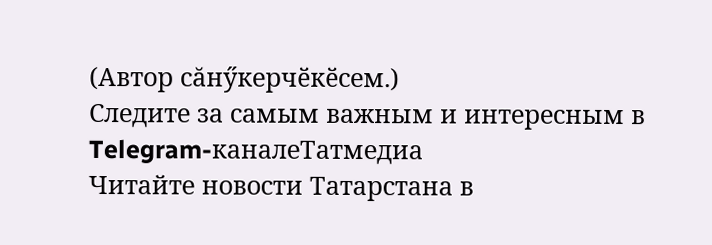(Автор сăнӳкерчӗкӗсем.)
Следите за самым важным и интересным в Telegram-каналеТатмедиа
Читайте новости Татарстана в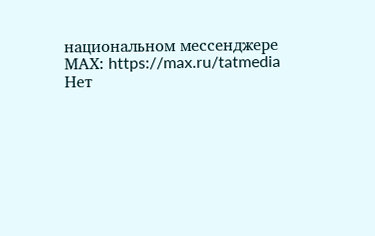национальном мессенджере MАХ: https://max.ru/tatmedia
Нет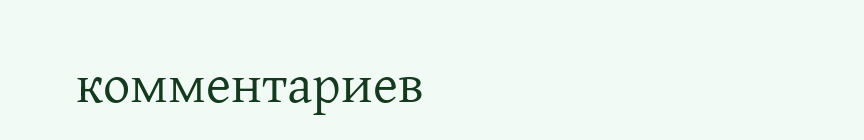комментариев